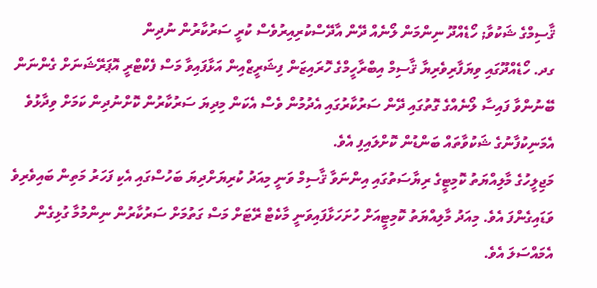ޤާސިމްގެ ޝަކުވާ; ހޯޑެއްދޫ ނިންމަން ލޯނެއް ދޭން އާދޭސްކުރިއިރުވެސް ކުރީ ސަރުކާރުން ނުދިން
ގދ. ހޯޑެއްދޫގައި ވިޔަފާރިވެރިޔާ ޤާސިމް އިބްރާހީމްގެ ހޮރައިޒަން ފިޝަރީޒްއިން އަޅާފައިވާ މަސް ފެކްޓްރީ އޮޕަރޭޝަނަށް ގެންނަން ބޭނުންވާ ފައިސާ ލޯނެއްގެ ގޮތުގައި ދޭން ސަރުކާރުގައި އެދުމުން ވެސް އެކަން މިދިޔަ ސަރުކާރުން ކޮށްނުދިން ކަމަށް ވިދާޅުވެ އެމަނިކުފާނުގެ ޝަކުވާތައް ބަންޑުން ކޮށްލައިފި އެވެ.
މަޖިލީހުގެ މާލިއްޔަތު ކޮމިޓީގެ ރިޔާސަތުގައި އިންނަވާ ޤާސިމް ވަނީ މިއަދު ކުރިޔަށްދިޔަ ބަހުސްގައި އެކި ފަހަރު މަތިން ބައިވެރިވެ ވަޑައިގެންފަ އެވެ. މިއަދު މާލިއްޔަތު ކޮމިޓީއަށް ހުށަހަޅާފައިވަނީ މާކެޓް ރޭޓަށް މަސް ގަތުމަށް ސަރުކާރުން ނިންމުމާ ގުޅިގެން އެމައްސަލަ އެވެ.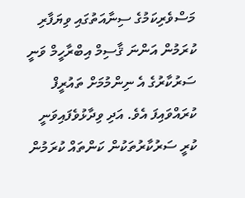މަސްވެރިކަމުގެ ސިނާއަތުގައި ވިޔަފާރި ކުރަމުން އަންނަ ޤާސިމް އިބްރާހީމް ވަނީ ސަރުކާރުގެ އެ ނިންމުމަށް ތައުރީފް ކުރައްވައިފަ އެވެ. އަދި ވިދާޅުވެފައިވަނީ ކުރީ ސަރުކާރުތަކުން ކަންތައް ކުރަމުން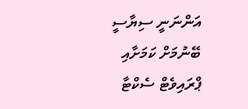އަންނަނީ ސިޔާސީ ބޭނުމަށް ކަމަށާއި ޕްރައިވެޓް ސެކްޓާ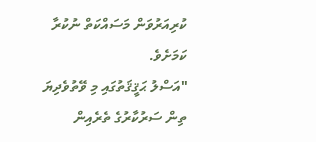ކުރިއަރުވަން މަސައްކަތް ނުކުރާ ކަމަށެވެ.
"އަސްލު ޙަޤީޤަތުގައި މި ވޭތުވެދިޔަ ތިން ސަރުކާރުގެ ތެރެއިން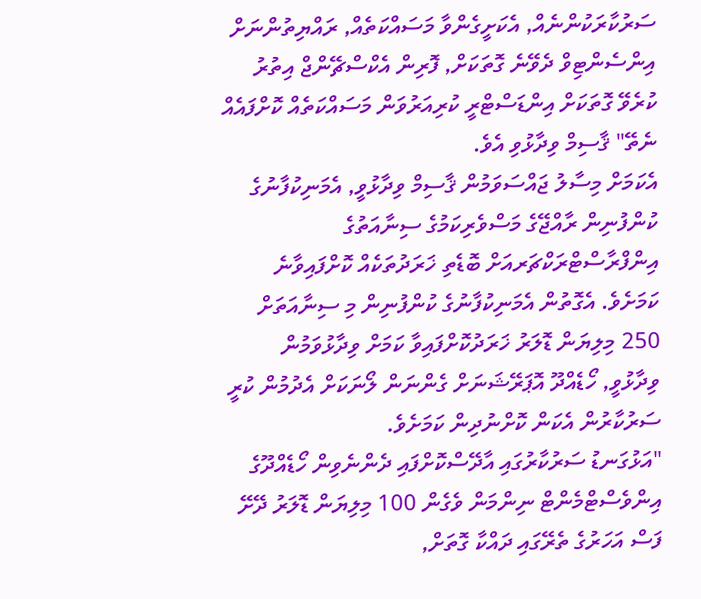ސަރުކާރަކުންނެއް, އެކަށީގެންވާ މަސައްކަތެއް, ރައްޔިތުންނަށް އިންސެންޓިވް ދެވޭނެ ގޮތަކަށް, ފޮރިން އެކްސްޗޭންޖް އިތުރު ކުރެވޭ ގޮތަކަށް އިންޑަސްޓްރީ ކުރިއަރުވަން މަސައްކަތެއް ކޮށްފައެއް ނެތޭ" ޤާސިމް ވިދާޅުވި އެވެ.
އެކަމަށް މިސާލު ޖައްސަވަމުން ޤާސިމް ވިދާޅުވީ, އެމަނިކުފާނުގެ ކުންފުނިން ރާއްޖޭގެ މަސްވެރިކަމުގެ ސިނާއަތުގެ އިންފްރާސްޓްރަކްޗަރއަށް ބޮޑެތި ޚަރަދުތަކެއް ކޮށްފައިވާނެ ކަމަށެވެ. އެގޮތުން އެމަނިކުފާނުގެ ކުންފުނިން މި ސިނާއަތަށް 250 މިލިޔަން ޑޮލަރު ޚަރަދުކޮށްފައިވާ ކަމަށް ވިދާޅުވަމުން ވިދާޅުވީ, ހޯޑެއްދޫ އޮޕަރޭޝަނަށް ގެންނަން ލޯނަކަށް އެދުމުން ކުރީ ސަރުކާރުން އެކަން ކޮށްނުދިން ކަމަށެވެ.
"އަޅުގަނޑު ސަރުކާރުގައި އާދޭސްކޮށްފައި ދެންނެވިން ހޯޑެއްދޫގެ އިންވެސްޓްމެންޓް ނިންމަން ވެގެން 100 މިލިޔަން ޑޮލަރު ދޭށޭ ފަސް އަހަރުގެ ތެރޭގައި ދައްކާ ގޮތަށް,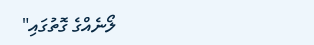ލޯނެއްގެ ގޮތުގައި"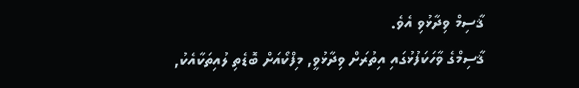ޤާސިމް ވިދާޅުވި އެވެ.
ޤާސިމްގެ ވާހަކަފުޅުގައި އިތުރަށް ވިދާޅުވީ, މިފްކޯއަށް ބޮޑެތި ލުއިތަކާއެކު,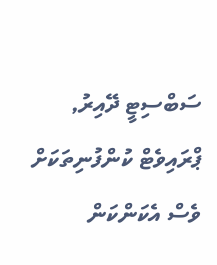ސަބްސިޓީ ދޭއިރު, ޕްރައިވެޓް ކުންފުނިތަކަށް ވެސް އެކަންކަން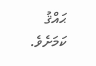ޙައްޤު ކަމަށެވެ.